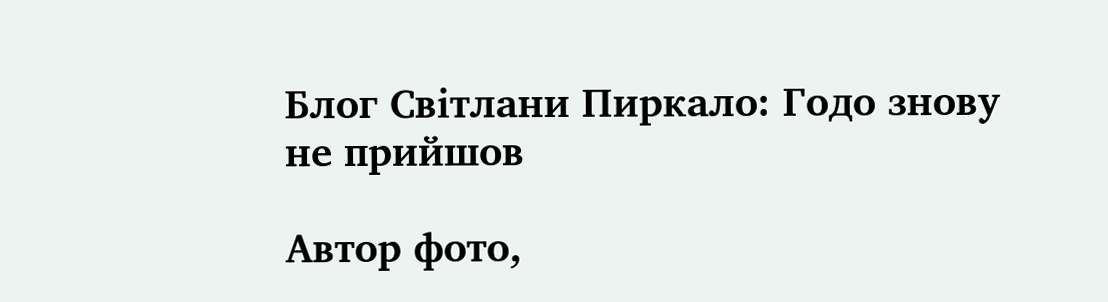Блог Світлани Пиркало: Годо знову не прийшов

Автор фото,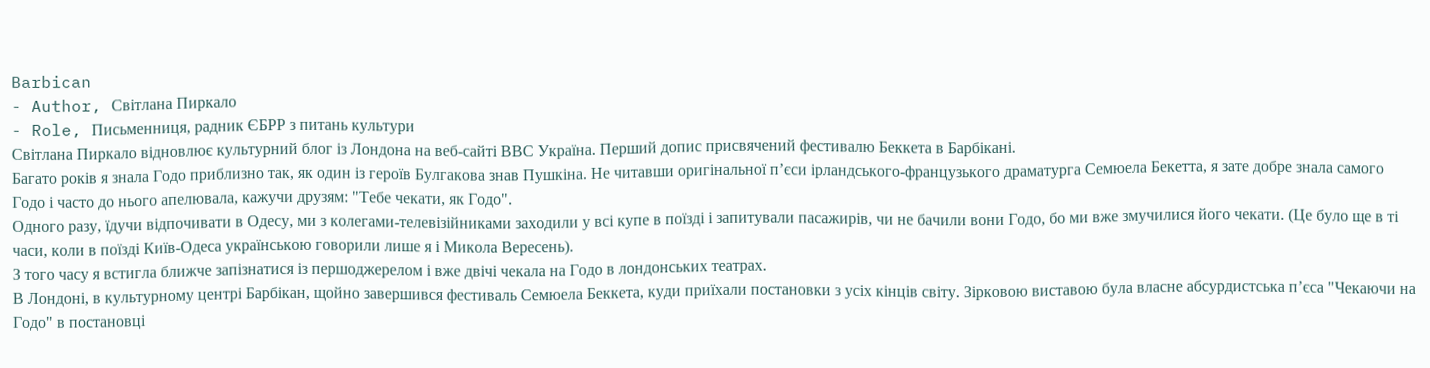Barbican
- Author, Світлана Пиркало
- Role, Письменниця, радник ЄБРР з питань культури
Світлана Пиркало відновлює культурний блог із Лондона на веб-сайті ВВС Україна. Перший допис присвячений фестивалю Беккета в Барбікані.
Багато років я знала Годо приблизно так, як один із героїв Булгакова знав Пушкіна. Не читавши оригінальної п’єси ірландського-французького драматурга Семюела Бекетта, я зате добре знала самого Годо і часто до нього апелювала, кажучи друзям: "Тебе чекати, як Годо".
Одного разу, їдучи відпочивати в Одесу, ми з колегами-телевізійниками заходили у всі купе в поїзді і запитували пасажирів, чи не бачили вони Годо, бо ми вже змучилися його чекати. (Це було ще в ті часи, коли в поїзді Київ-Одеса українською говорили лише я і Микола Вересень).
З того часу я встигла ближче запізнатися із першоджерелом і вже двічі чекала на Годо в лондонських театрах.
В Лондоні, в культурному центрі Барбікан, щойно завершився фестиваль Семюела Беккета, куди приїхали постановки з усіх кінців світу. Зірковою виставою була власне абсурдистська п’єса "Чекаючи на Годо" в постановці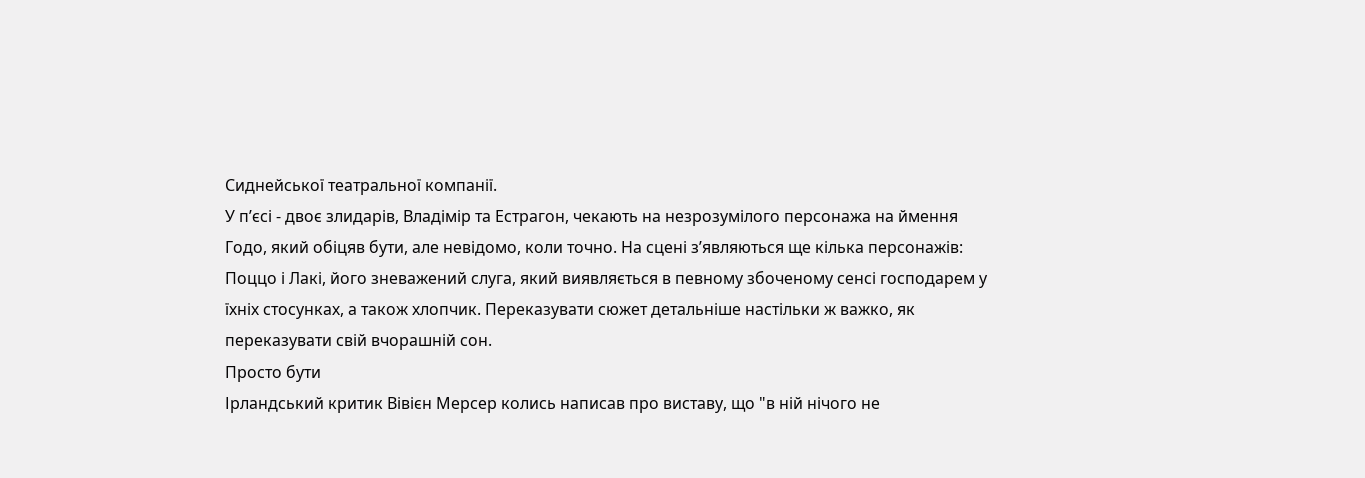Сиднейської театральної компанії.
У п’єсі - двоє злидарів, Владімір та Естрагон, чекають на незрозумілого персонажа на ймення Годо, який обіцяв бути, але невідомо, коли точно. На сцені з’являються ще кілька персонажів: Поццо і Лакі, його зневажений слуга, який виявляється в певному збоченому сенсі господарем у їхніх стосунках, а також хлопчик. Переказувати сюжет детальніше настільки ж важко, як переказувати свій вчорашній сон.
Просто бути
Ірландський критик Вівієн Мерсер колись написав про виставу, що "в ній нічого не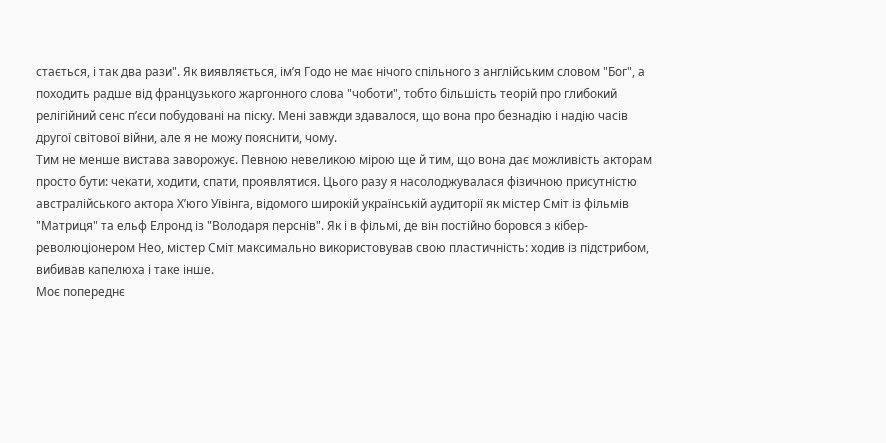стається, і так два рази". Як виявляється, ім’я Годо не має нічого спільного з англійським словом "Бог", а походить радше від французького жаргонного слова "чоботи", тобто більшість теорій про глибокий релігійний сенс п’єси побудовані на піску. Мені завжди здавалося, що вона про безнадію і надію часів другої світової війни, але я не можу пояснити, чому.
Тим не менше вистава заворожує. Певною невеликою мірою ще й тим, що вона дає можливість акторам просто бути: чекати, ходити, спати, проявлятися. Цього разу я насолоджувалася фізичною присутністю австралійського актора Х’юго Уївінга, відомого широкій українській аудиторії як містер Сміт із фільмів "Матриця" та ельф Елронд із "Володаря перснів". Як і в фільмі, де він постійно боровся з кібер-революціонером Нео, містер Сміт максимально використовував свою пластичність: ходив із підстрибом, вибивав капелюха і таке інше.
Моє попереднє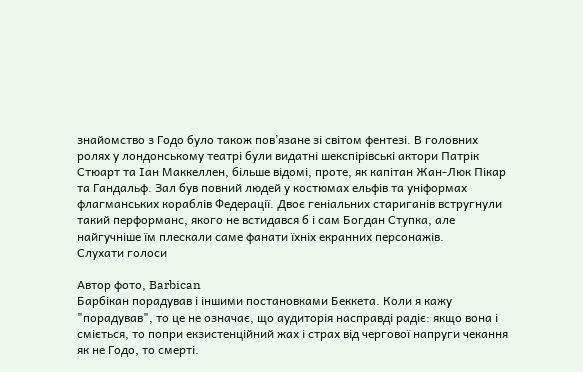знайомство з Годо було також пов’язане зі світом фентезі. В головних ролях у лондонському театрі були видатні шекспірівські актори Патрік Стюарт та Іан Маккеллен, більше відомі, проте, як капітан Жан-Люк Пікар та Гандальф. Зал був повний людей у костюмах ельфів та уніформах флагманських кораблів Федерації. Двоє геніальних стариганів встругнули такий перформанс, якого не встидався б і сам Богдан Ступка, але найгучніше їм плескали саме фанати їхніх екранних персонажів.
Слухати голоси

Автор фото, Barbican
Барбікан порадував і іншими постановками Беккета. Коли я кажу "порадував", то це не означає, що аудиторія насправді радіє: якщо вона і сміється, то попри екзистенційний жах і страх від чергової напруги чекання як не Годо, то смерті.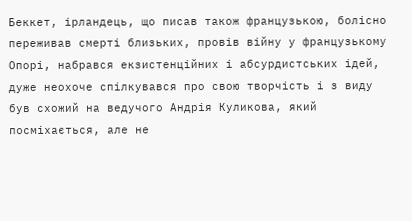Беккет, ірландець, що писав також французькою, болісно переживав смерті близьких, провів війну у французькому Опорі, набрався екзистенційних і абсурдистських ідей, дуже неохоче спілкувався про свою творчість і з виду був схожий на ведучого Андрія Куликова, який посміхається, але не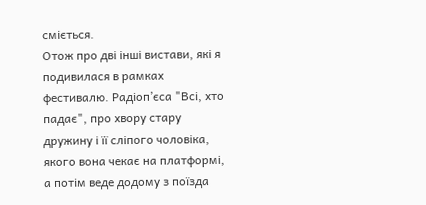сміється.
Отож про дві інші вистави, які я подивилася в рамках фестивалю. Радіоп’єса "Всі, хто падає", про хвору стару дружину і її сліпого чоловіка, якого вона чекає на платформі, а потім веде додому з поїзда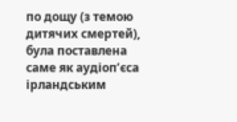по дощу (з темою дитячих смертей), була поставлена саме як аудіоп’єса ірландським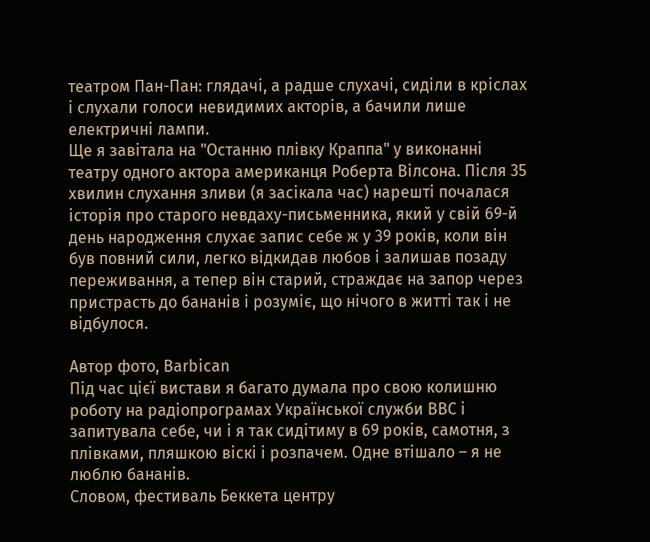театром Пан-Пан: глядачі, а радше слухачі, сиділи в кріслах і слухали голоси невидимих акторів, а бачили лише електричні лампи.
Ще я завітала на "Останню плівку Краппа" у виконанні театру одного актора американця Роберта Вілсона. Після 35 хвилин слухання зливи (я засікала час) нарешті почалася історія про старого невдаху-письменника, який у свій 69-й день народження слухає запис себе ж у 39 років, коли він був повний сили, легко відкидав любов і залишав позаду переживання, а тепер він старий, страждає на запор через пристрасть до бананів і розуміє, що нічого в житті так і не відбулося.

Автор фото, Barbican
Під час цієї вистави я багато думала про свою колишню роботу на радіопрограмах Української служби ВВС і запитувала себе, чи і я так сидітиму в 69 років, самотня, з плівками, пляшкою віскі і розпачем. Одне втішало – я не люблю бананів.
Словом, фестиваль Беккета центру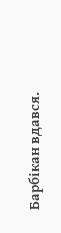Барбікан вдався.